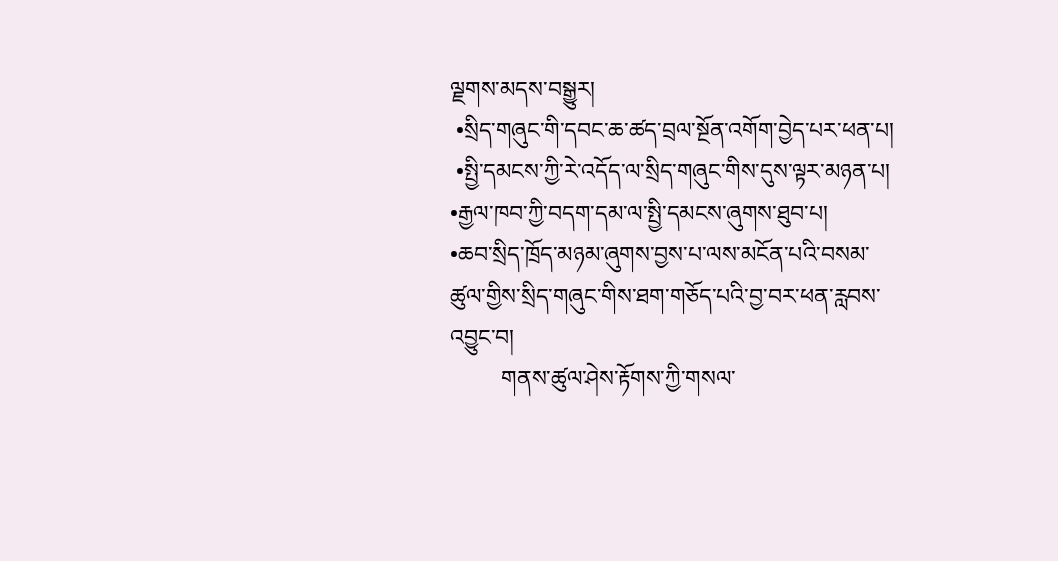ལྗགས་མདས་བསྒྱུར།
 •སྲིད་གཞུང་གི་དབང་ཆ་ཚད་བྲལ་སྔོན་འགོག་བྱེད་པར་ཕན་པ།
 •སྤྱི་དམངས་ཀྱི་རེ་འདོད་ལ་སྲིད་གཞུང་གིས་དུས་ལྟར་མཉན་པ།
•རྒྱལ་ཁབ་ཀྱི་བདག་དམ་ལ་སྤྱི་དམངས་ཞུགས་ཐུབ་པ།
•ཆབ་སྲིད་ཁྲོད་མཉམ་ཞུགས་བྱས་པ་ལས་མངོན་པའི་བསམ་
ཚུལ་གྱིས་སྲིད་གཞུང་གིས་ཐག་གཅོད་པའི་བྱ་བར་ཕན་རླབས་འབྱུང་བ།
         གནས་ཚུལ་ཤེས་རྟོགས་ཀྱི་གསལ་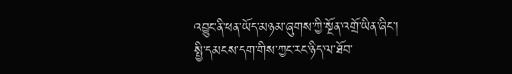འབྱུང་ནི་ཕན་ཡོད་མཉམ་ཞུགས་ཀྱི་སྔོན་འགྲོ་ཡིན་ཞིང་། སྤྱི་དམངས་དག་གིས་ཀྱང་རང་ཉིད་ལ་ཐོབ་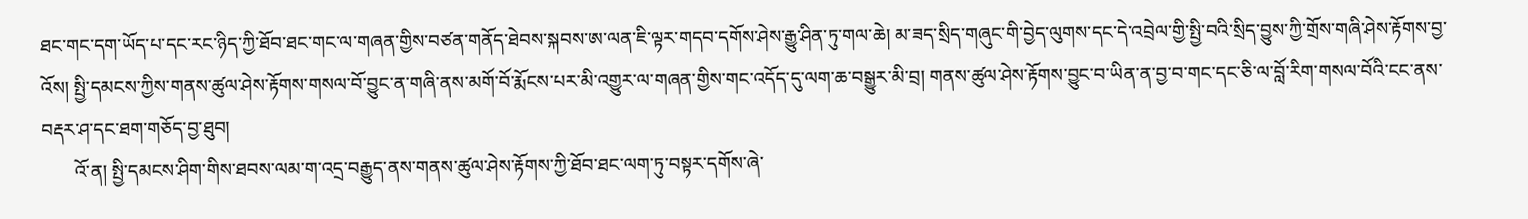ཐང་གང་དག་ཡོད་པ་དང་རང་ཉིད་ཀྱི་ཐོབ་ཐང་གང་ལ་གཞན་གྱིས་བཙན་གནོད་ཐེབས་སྐབས་ཨ་ལན་ཇི་ལྟར་གདབ་དགོས་ཤེས་རྒྱུ་ཤིན་ཏུ་གལ་ཆེ། མ་ཟད་སྲིད་གཞུང་གི་བྱེད་ལུགས་དང་དེ་འབྲེལ་གྱི་སྤྱི་བའི་སྲིད་བྱུས་ཀྱི་གྲོས་གཞི་ཤེས་རྟོགས་བྱ་འོས། སྤྱི་དམངས་ཀྱིས་གནས་ཚུལ་ཤེས་རྟོགས་གསལ་བོ་བྱུང་ན་གཞི་ནས་མགོ་བོ་རྨོངས་པར་མི་འགྱུར་ལ་གཞན་གྱིས་གང་འདོད་དུ་ལག་ཆ་བསྒྱུར་མི་བྲ། གནས་ཚུལ་ཤེས་རྟོགས་བྱུང་བ་ཡིན་ན་བྱ་བ་གང་དང་ཅི་ལ་བློ་རིག་གསལ་བོའི་ངང་ནས་བརྡར་ཤ་དང་ཐག་གཅོད་བྱ་ཐུབ།
       འོ་ན། སྤྱི་དམངས་ཤིག་གིས་ཐབས་ལམ་ག་འདྲ་བརྒྱུད་ནས་གནས་ཚུལ་ཤེས་རྟོགས་ཀྱི་ཐོབ་ཐང་ལག་ཏུ་བསྟར་དགོས་ཞེ་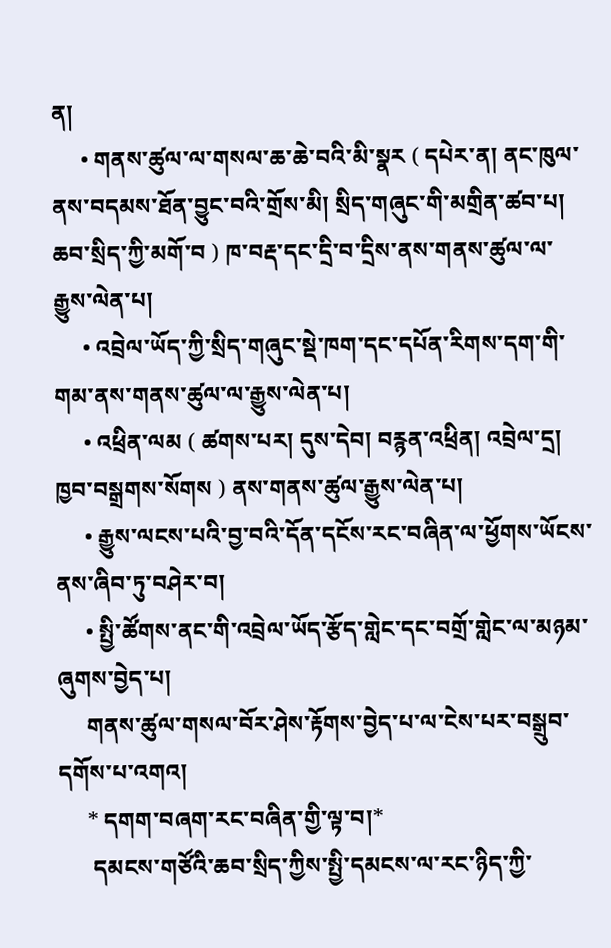ན།
     • གནས་ཚུལ་ལ་གསལ་ཆ་ཆེ་བའི་མི་སྣར ( དཔེར་ན། ནང་ཁུལ་ནས་བདམས་ཐོན་བྱུང་བའི་གྲོས་མི། སྲིད་གཞུང་གི་མགྲིན་ཚབ་པ། ཆབ་སྲིད་ཀྱི་མགོ་བ ) ཁ་བརྡ་དང་དྲི་བ་དྲིས་ནས་གནས་ཚུལ་ལ་རྒྱུས་ལེན་པ།
     • འབྲེལ་ཡོད་ཀྱི་སྲིད་གཞུང་སྡེ་ཁག་དང་དཔོན་རིགས་དག་གི་གམ་ནས་གནས་ཚུལ་ལ་རྒྱུས་ལེན་པ།
     • འཕྲིན་ལམ ( ཚགས་པར། དུས་དེབ། བརྙན་འཕྲིན། འབྲེལ་དྲ། ཁྱབ་བསྒྲགས་སོགས ) ནས་གནས་ཚུལ་རྒྱུས་ལེན་པ།
     • རྒྱུས་ལངས་པའི་བྱ་བའི་དོན་དངོས་རང་བཞིན་ལ་ཕྱོགས་ཡོངས་ནས་ཞིབ་ཏུ་བཤེར་བ།
     • སྤྱི་ཚོགས་ནང་གི་འབྲེལ་ཡོད་རྩོད་གླེང་དང་བགྲོ་གླེང་ལ་མཉམ་ཞུགས་བྱེད་པ།
     གནས་ཚུལ་གསལ་བོར་ཤེས་རྟོགས་བྱེད་པ་ལ་ངེས་པར་བསྒྲུབ་དགོས་པ་འགའ།
     * དགག་བཞག་རང་བཞིན་གྱི་ལྟ་བ།*
      དམངས་གཙོའི་ཆབ་སྲིད་ཀྱིས་སྤྱི་དམངས་ལ་རང་ཉིད་ཀྱི་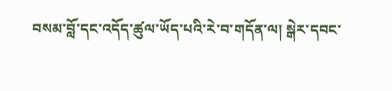བསམ་བློ་དང་འདོད་ཚུལ་ཡོད་པའི་རེ་བ་གདོན་ལ། སྒེར་དབང་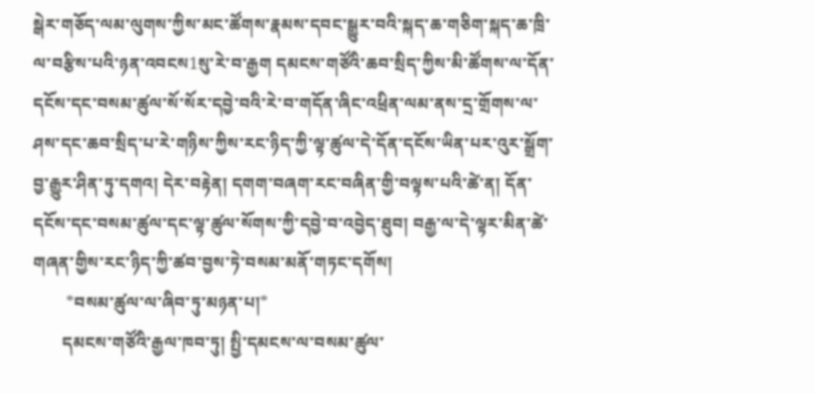སྒེར་གཅོད་ལམ་ལུགས་ཀྱིས་མང་ཚོགས་རྣམས་དབང་སྒྱུར་བའི་སྐད་ཆ་གཅིག་སྐད་ཆ་ཁྲི་ལ་བརྩིས་པའི་ཉན་འབངས1སུ་རེ་བ་རྒྱག དམངས་གཙོའི་ཆབ་སྲིད་ཀྱིས་མི་ཚོགས་ལ་དོན་དངོས་དང་བསམ་ཚུལ་སོ་སོར་དབྱེ་བའི་རེ་བ་གདོན་ཞིང་འཕྲིན་ལམ་ནས་དྲ་གྲོགས་ལ་ཤས་དང་ཆབ་སྲིད་པ་རེ་གཉིས་ཀྱིས་རང་ཉིད་ཀྱི་ལྟ་ཚུལ་དེ་དོན་དངོས་ཡིན་པར་འུར་སྒྲོག་བྱ་རྒྱུར་ཤིན་ཏུ་དགའ། དེར་བརྟེན། དགག་བཞག་རང་བཞིན་གྱི་བལྟས་པའི་ཚེ་ན། དོན་དངོས་དང་བསམ་ཚུལ་དང་ལྟ་ཚུལ་སོགས་ཀྱི་དབྱེ་བ་འབྱེད་ཐུབ། བརྒྱ་ལ་དེ་ལྟར་མིན་ཚེ་གཞན་གྱིས་རང་ཉིད་ཀྱི་ཚབ་བྱས་ཏེ་བསམ་མནོ་གཏང་དགོས།
        *བསམ་ཚུལ་ལ་ཞིབ་ཏུ་མཉན་པ།*
       དམངས་གཙོའི་རྒྱལ་ཁབ་ཏུ། སྤྱི་དམངས་ལ་བསམ་ཚུལ་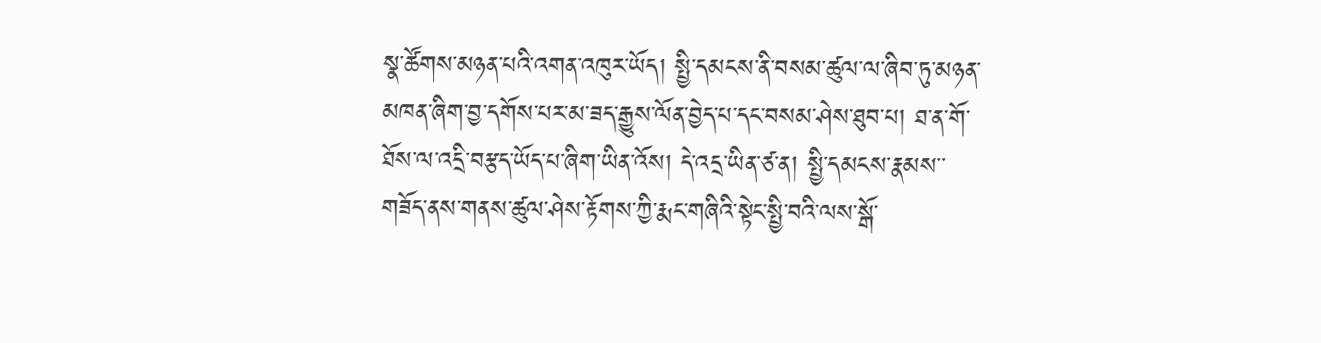སྣ་ཚོགས་མཉན་པའི་འགན་འཁུར་ཡོད། སྤྱི་དམངས་ནི་བསམ་ཚུལ་ལ་ཞིབ་ཏུ་མཉན་མཁན་ཞིག་བྱ་དགོས་པར་མ་ཟད་རྒྱུས་ལོན་བྱེད་པ་དང་བསམ་ཤེས་ཐུབ་པ། ཐ་ན་གོ་ཐོས་ལ་འདྲི་བརྩད་ཡོད་པ་ཞིག་ཡིན་འོས། དེ་འདྲ་ཡིན་ཙ་ན། སྤྱི་དམངས་རྣམས་་གཟོད་ནས་གནས་ཚུལ་ཤེས་རྟོགས་ཀྱི་རྨང་གཞིའི་སྟེང་སྤྱི་བའི་ལས་སྒོ་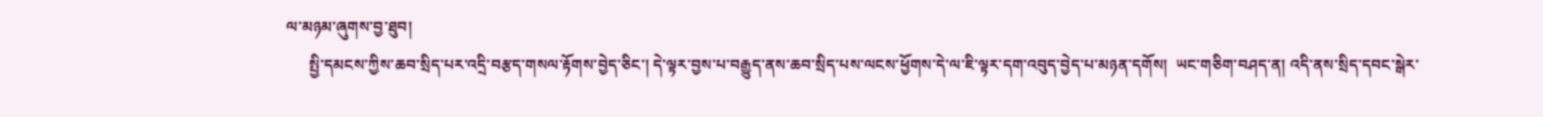ལ་མཉམ་ཞུགས་བྱ་ཐུབ།
      སྤྱི་དམངས་ཀྱིས་ཆབ་སྲིད་པར་འདྲི་བརྩད་གསལ་རྟོགས་བྱེད་ཅིང་། དེ་ལྟར་བྱས་པ་བརྒྱུད་ནས་ཆབ་སྲིད་པས་ལངས་ཕྱོགས་དེ་ལ་ཇི་ལྟར་དག་འབུད་བྱེད་པ་མཉན་དགོས།  ཡང་གཅིག་བཤད་ན། འདི་ནས་སྲིད་དབང་སྒེར་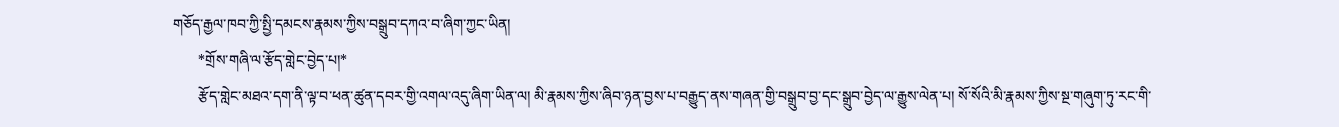གཅོད་རྒྱལ་ཁབ་ཀྱི་སྤྱི་དམངས་རྣམས་ཀྱིས་བསྒྲུབ་དཀའ་བ་ཞིག་ཀྱང་ཡིན།
       *གྲོས་གཞི་ལ་རྩོད་གླེང་བྱེད་པ།*
       རྩོད་གླེང་མཐའ་དག་ནི་ལྟ་བ་ཕན་ཚུན་དབར་གྱི་འགལ་འདུ་ཞིག་ཡིན་ལ། མི་རྣམས་ཀྱིས་ཞིབ་ཉན་བྱས་པ་བརྒྱུད་ནས་གཞན་གྱི་བསྒྲུབ་བྱ་དང་སྒྲུབ་བྱེད་ལ་རྒྱུས་ལེན་པ། སོ་སོའི་མི་རྣམས་ཀྱིས་སྔ་གཞུག་ཏུ་རང་གི་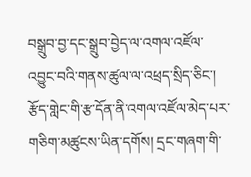བསྒྲུབ་བྱ་དང་སྒྲུབ་བྱེད་ལ་འགལ་འཛོལ་འབྱུང་བའི་གནས་ཚུལ་ལ་འཕྲད་སྲིད་ཅིང་། རྩོད་གླེང་གི་རྩ་དོན་ནི་འགལ་འཛོལ་མེད་པར་གཅིག་མཚུངས་ཡིན་དགོས། དྲང་གཞག་གི་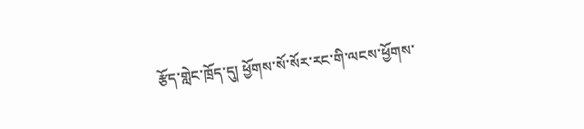རྩོད་གླེང་ཁྲོད་དུ། ཕྱོགས་སོ་སོར་རང་གི་ལངས་ཕྱོགས་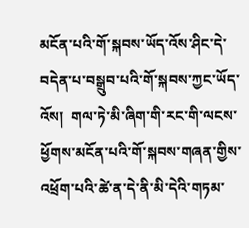མངོན་པའི་གོ་སྐབས་ཡོད་འོས་ཤིང་དེ་བདེན་པ་བསྒྲུབ་པའི་གོ་སྐབས་ཀྱང་ཡོད་འོས།  གལ་ཏེ་མི་ཞིག་གི་རང་གི་ལངས་ཕྱོགས་མངོན་པའི་གོ་སྐབས་གཞན་གྱིས་འཕྲོག་པའི་ཚེ་ན་དེ་ནི་མི་དེའི་གཏམ་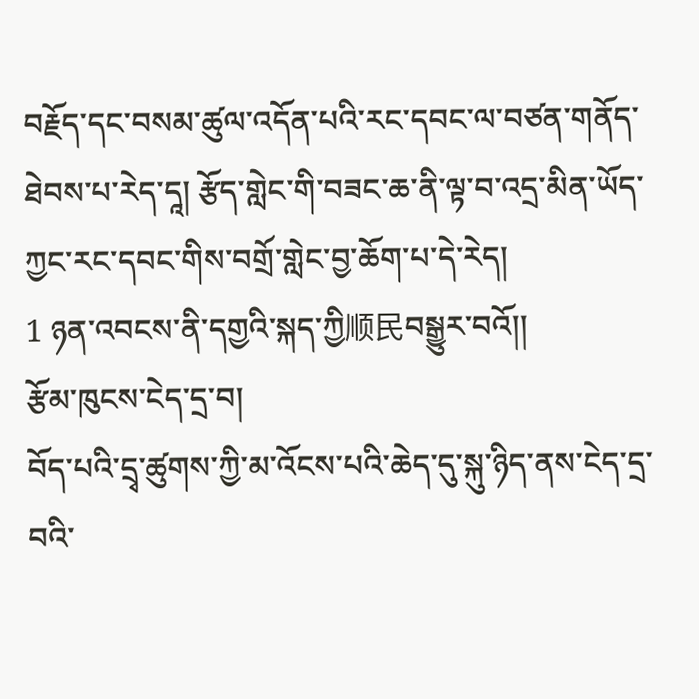བརྗོད་དང་བསམ་ཚུལ་འདོན་པའི་རང་དབང་ལ་བཙན་གནོད་ཐེབས་པ་རེད་དཱ། རྩོད་གླེང་གི་བཟང་ཆ་ནི་ལྟ་བ་འདྲ་མིན་ཡོད་ཀྱང་རང་དབང་གིས་བགྲོ་གླེང་བྱ་ཆོག་པ་དེ་རེད།
1 ཉན་འབངས་ནི་དགྱའི་སྐད་ཀྱི顺民བསྒྱུར་བའོ།།
རྩོམ་ཁུངས་ངེད་དྲ་བ།
བོད་པའི་དྲྭ་ཚུགས་ཀྱི་མ་འོངས་པའི་ཆེད་དུ་སྐུ་ཉིད་ནས་ངེད་དྲ་བའི་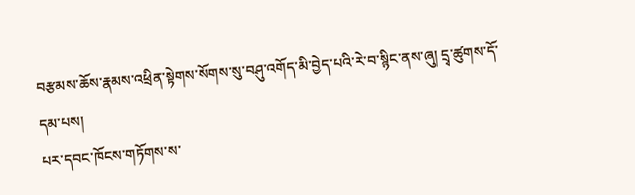བརྩམས་ཆོས་རྣམས་འཕྲིན་སྟེགས་སོགས་སུ་བཤུ་འགོད་མི་བྱེད་པའི་རེ་བ་སྙིང་ནས་ཞུ། དྲྭ་ཚུགས་དོ་དམ་པས།
པར་དབང་ཁོངས་གཏོགས་ས་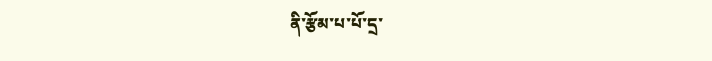ནི་རྩོམ་པ་པོ་དྲ་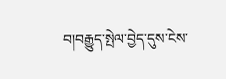བ།བརྒྱུད་སྤེལ་བྱེད་དུས་ངེས་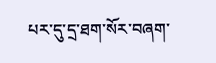པར་དུ་དྲ་ཐག་སོར་བཞག་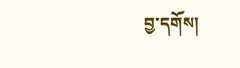བྱ་དགོས།